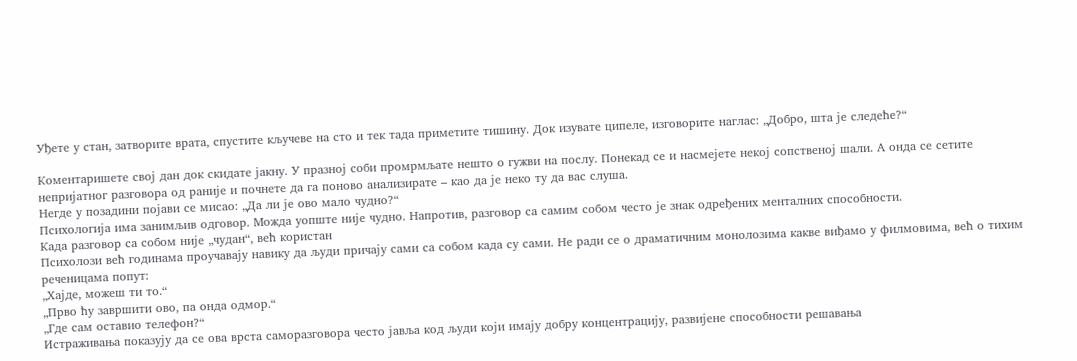Уђете у стан, затворите врата, спустите кључеве на сто и тек тада приметите тишину. Док изувате ципеле, изговорите наглас: „Добро, шта је следеће?“

Коментаришете свој дан док скидате јакну. У празној соби промрмљате нешто о гужви на послу. Понекад се и насмејете некој сопственој шали. А онда се сетите непријатног разговора од раније и почнете да га поново анализирате – као да је неко ту да вас слуша.
Негде у позадини појави се мисао: „Да ли је ово мало чудно?“
Психологија има занимљив одговор. Можда уопште није чудно. Напротив, разговор са самим собом често је знак одређених менталних способности.
Када разговор са собом није „чудан“, већ користан
Психолози већ годинама проучавају навику да људи причају сами са собом када су сами. Не ради се о драматичним монолозима какве виђамо у филмовима, већ о тихим реченицама попут:
„Хајде, можеш ти то.“
„Прво ћу завршити ово, па онда одмор.“
„Где сам оставио телефон?“
Истраживања показују да се ова врста саморазговора често јавља код људи који имају добру концентрацију, развијене способности решавања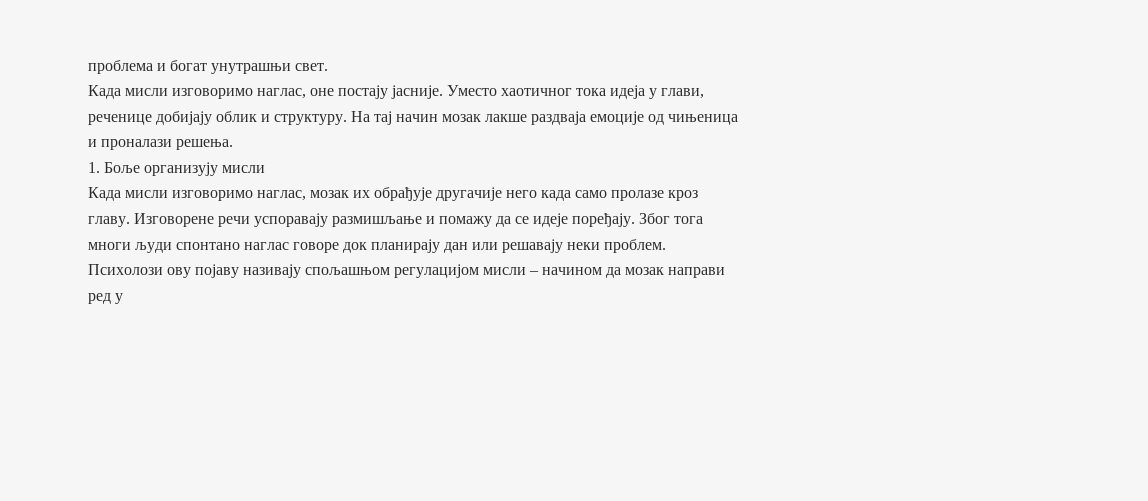проблема и богат унутрашњи свет.
Када мисли изговоримо наглас, оне постају јасније. Уместо хаотичног тока идеја у глави, реченице добијају облик и структуру. На тај начин мозак лакше раздваја емоције од чињеница и проналази решења.
1. Боље организују мисли
Када мисли изговоримо наглас, мозак их обрађује другачије него када само пролазе кроз главу. Изговорене речи успоравају размишљање и помажу да се идеје поређају. Због тога многи људи спонтано наглас говоре док планирају дан или решавају неки проблем.
Психолози ову појаву називају спољашњом регулацијом мисли – начином да мозак направи ред у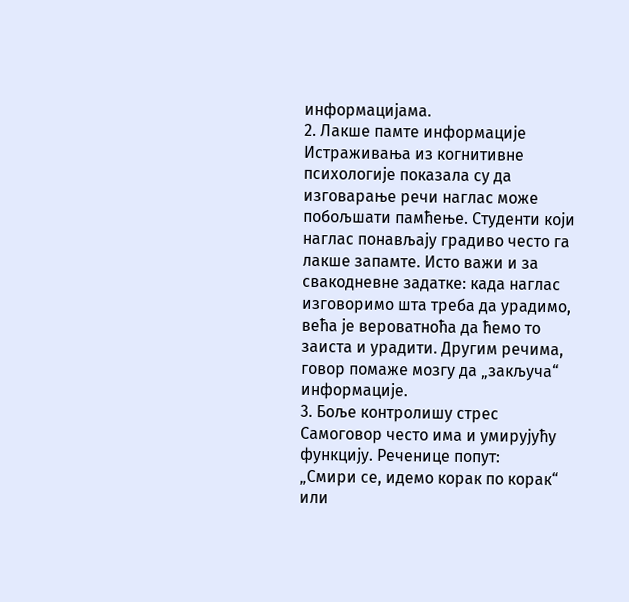информацијама.
2. Лакше памте информације
Истраживања из когнитивне психологије показала су да изговарање речи наглас може побољшати памћење. Студенти који наглас понављају градиво често га лакше запамте. Исто важи и за свакодневне задатке: када наглас изговоримо шта треба да урадимо, већа је вероватноћа да ћемо то заиста и урадити. Другим речима, говор помаже мозгу да „закључа“ информације.
3. Боље контролишу стрес
Самоговор често има и умирујућу функцију. Реченице попут:
„Смири се, идемо корак по корак“ или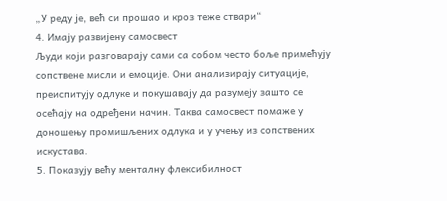„У реду је, већ си прошао и кроз теже ствари“
4. Имају развијену самосвест
Људи који разговарају сами са собом често боље примећују сопствене мисли и емоције. Они анализирају ситуације, преиспитују одлуке и покушавају да разумеју зашто се осећају на одређени начин. Таква самосвест помаже у доношењу промишљених одлука и у учењу из сопствених искустава.
5. Показују већу менталну флексибилност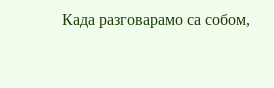Када разговарамо са собом,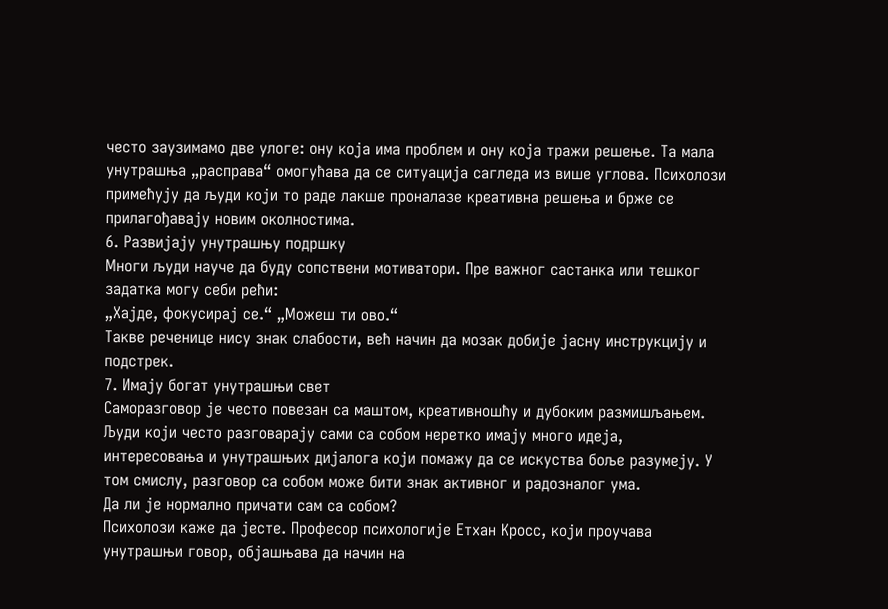често заузимамо две улоге: ону која има проблем и ону која тражи решење. Та мала унутрашња „расправа“ омогућава да се ситуација сагледа из више углова. Психолози примећују да људи који то раде лакше проналазе креативна решења и брже се прилагођавају новим околностима.
6. Развијају унутрашњу подршку
Многи људи науче да буду сопствени мотиватори. Пре важног састанка или тешког задатка могу себи рећи:
„Хајде, фокусирај се.“ „Можеш ти ово.“
Такве реченице нису знак слабости, већ начин да мозак добије јасну инструкцију и подстрек.
7. Имају богат унутрашњи свет
Саморазговор је често повезан са маштом, креативношћу и дубоким размишљањем. Људи који често разговарају сами са собом неретко имају много идеја, интересовања и унутрашњих дијалога који помажу да се искуства боље разумеју. У том смислу, разговор са собом може бити знак активног и радозналог ума.
Да ли је нормално причати сам са собом?
Психолози каже да јесте. Професор психологије Етхан Кросс, који проучава унутрашњи говор, објашњава да начин на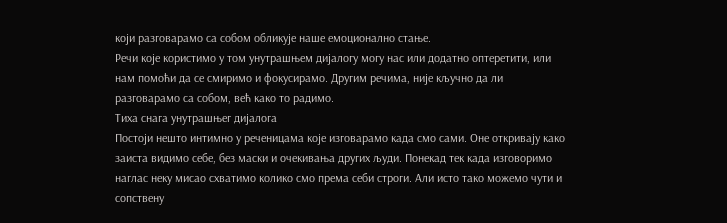који разговарамо са собом обликује наше емоционално стање.
Речи које користимо у том унутрашњем дијалогу могу нас или додатно оптеретити, или нам помоћи да се смиримо и фокусирамо. Другим речима, није кључно да ли разговарамо са собом, већ како то радимо.
Тиха снага унутрашњег дијалога
Постоји нешто интимно у реченицама које изговарамо када смо сами. Оне откривају како заиста видимо себе, без маски и очекивања других људи. Понекад тек када изговоримо наглас неку мисао схватимо колико смо према себи строги. Али исто тако можемо чути и сопствену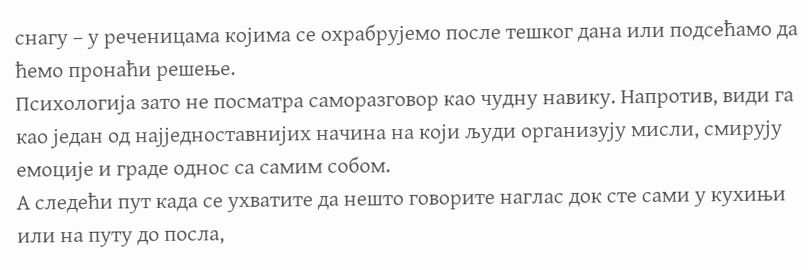снагу – у реченицама којима се охрабрујемо после тешког дана или подсећамо да ћемо пронаћи решење.
Психологија зато не посматра саморазговор као чудну навику. Напротив, види га као један од најједноставнијих начина на који људи организују мисли, смирују емоције и граде однос са самим собом.
А следећи пут када се ухватите да нешто говорите наглас док сте сами у кухињи или на путу до посла,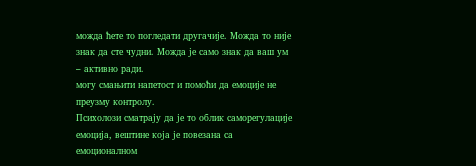можда ћете то погледати другачије. Можда то није знак да сте чудни. Можда је само знак да ваш ум – активно ради.
могу смањити напетост и помоћи да емоције не преузму контролу.
Психолози сматрају да је то облик саморегулације емоција, вештине која је повезана са емоционалном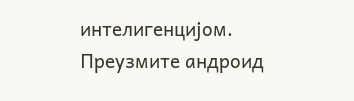интелигенцијом.
Преузмите андроид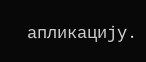апликацију.